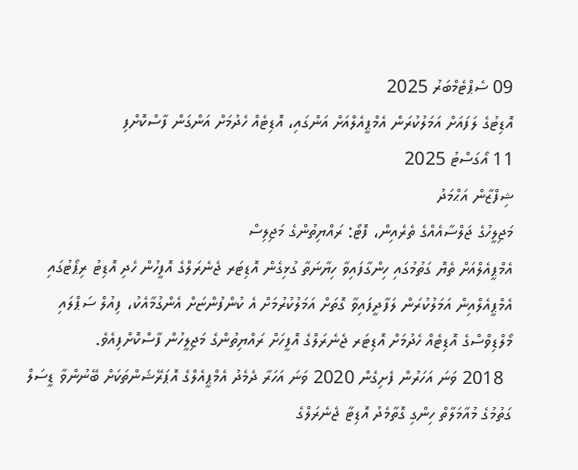09 ސެޕްޓެމްބަރު 2025
އޮޑިޓުގެ ލަފައަށް އަމަލުކުރަން އެމްޕީއެލްއަށް އަންގައި، އޮޑިޓެއް ހެދުމަށް އަންގަން ފާސްކޮށްފި
11 އޯގަސްޓު 2025
ޝިފްޒާން އަޙްމަދު
މަޖިލީހުގެ ޖަލްސާއެއްގެ ތެރެއިން، ފޮޓޯ: ރައްޔިތުންގެ މަޖިލިސް
އެމްޕީއެލްއަށް ތެޔޮ ގަތުމުގައި ހިންގާފައިވާ ހިޔާނަތާ ގުޅިގެން އޮޑިޓަރ ޖެނެރަލްގެ އޮފީހުން ހެދި އޮޑިޓު ރިޕޯޓުގައި އެމްޕީއެލްއިން އަމަލުކުރަން ލަފާދީފައިވާ ގޮތަށް އަމަލުކުރުމަށް އެ ކުންފުންޏަށް އެންގުމާއެކު، ފިއުލް ސަޕްލައި މޯލްޑިވްސްގެ އޮޑިޓެއް ހެދުމަށް އޮޑިޓަރ ޖެނެރަލްގެ އޮފީހަށް ރައްޔިތުންގެ މަޖިލީހުން ފާސްކޮށްފިއެވެ.
  2018 ވަނަ އަހަރުން ފެށިގެން 2020 ވަނަ އަހަރާ ދެމެދު އެމްޕީއެލްގެ އޮޕަރޭޝަންތަކަށް ބޭނުންވާ ޑީސަލް ގަތުމުގެ މުއާމަލާތް ހިންގި ގޮތާމެދު އޮޑިޓާ ޖެނެރަލްގެ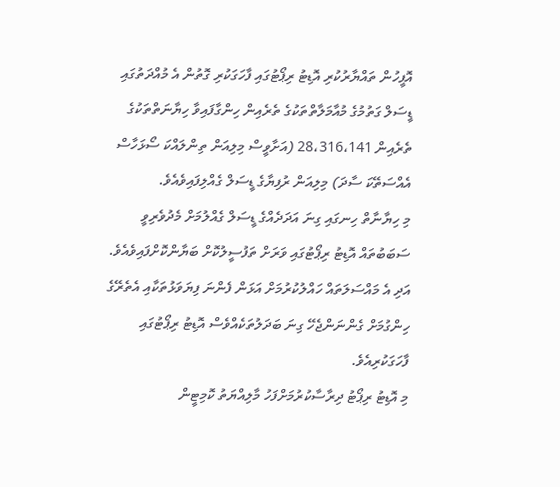އޮފީހުން ތައްޔާރުކުރި އޮޑިޓު ރިޕޯޓުގައި ފާހަގަކުރި ގޮތުން އެ މުއްދަތުގައި ޑީސަލް ގަތުމުގެ މުއާމަލާތްތަކުގެ ތެރެއިން ހިންގާފައިވާ ހިޔާނަތްތަކުގެ ތެރެއިން 28،316،141 (އަށާވީސް މިލިއަން ތިންލައްކަ ސޯޅަހާސް އެއްސަތޭކަ ސާދަ) މިލިއަން ރުފިޔާގެ ޑީސަލް ގެއްލިފައިވެއެވެ.
މި ހިޔާނާތް ހިނގައި ގިނަ އަދަދެއްގެ ޑީސަލް ގެއްލުމަށް މެދުވެރިވީ ސަބަބުތައް އޮޑިޓު ރިޕޯޓުގައި ވަރަށް ތަފުސީލުކޮށް ބަޔާންކޮށްފައިވެއެވެ. އަދި އެ މައްސަލަތައް ހައްލުކުރުމަށް އަޅަން ފެންނަ ފިޔަވަޅުތަކާއި އެތެރޭގެ ހިންގުމަށް ގެންނަންޖެހޭ ގިނަ ބަދަލުތަކެއްވެސް އޮޑިޓު ރިޕޯޓުގައި ފާހަގަކުރިއެވެ.
މި އޮޑިޓު ރިޕޯޓު ދިރާސާކުރުމަށްފަހު މާލިއްޔަތު ކޮމިޓީން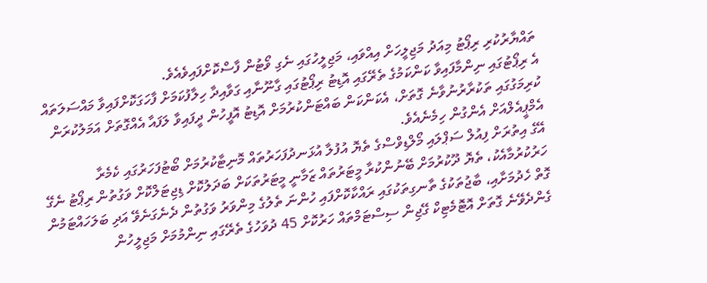ތައްޔާރުކުރި ރިޕޯޓު މިއަދު މަޖިލީހަށް އިއްވައި، މަޖިލީހުގައި ނެގި ވޯޓުން ފާސްކޮށްފައިވެއެވެ.
އެ ރިޕޯޓުގައި ނިންމާފައިވާ ކަންކަމުގެ ތެރޭގައި އޮޑިޓު ރިޕޯޓުގައި ގާނޫނާއި ގަވާއިދާ ހިލާފުކަމަށް ފާހަގަކޮށްފައިވާ މައްސަލަތައް ކުރިމަގުގައި ތަކުރާރުނުވާނެ ގޮތަށް، އެކަންކަން ބައްޓަންކުރުމަށް އޮޑިޓު އޮފީހުން ދީފައިވާ ލަފައާ އެއްގޮތަށް އަމަލުކުރަން އެމްޕީއެލްއަށް އެންގުން ހިމެނެއެވެ.
އޭގެ އިތުރަށް ފިއުލް ސަޕްލައި މޯލްޑިވްސްގެ ތެޔޮ އުފުލާ އުޅަނދުފަހަރުތައް މޮނިޓާކުރުމަށް ބޯޓުފަހަރުގައި ކެމެރާ ހަރުކުރުމާއެކު، ތެޔޮ ދޫކުރުމަށް ބޭނުންކުރާ މީޓަރުތައް ޒަމާނީ މީޓަރުތަކަށް ބަދަލުކޮށް ޑިޖިޓަލްކޮށް ވަގުތުން ރިޕޯޓު ނެގޭ ގޮތް ހެދުމަށާއި، ބާޖުތަކުގެ ތާނގިތަކުގައި ރައްކާކޮށްފައި ހުންނަ ތެލުގެ މިންވަރު ވަގުތުން ދެނެގަނެވޭ އަދި ބަލަހައްޓަމުން ގެންދެވޭނެ ގޮތަށް އޮޓޮމެޓިކް ގޭޖިން ސިސްޓަމްތައް ހަރުކޮށް 45 ދުވަހުގެ ތެރޭގައި ނިންމުމަށް މަޖިލީހުން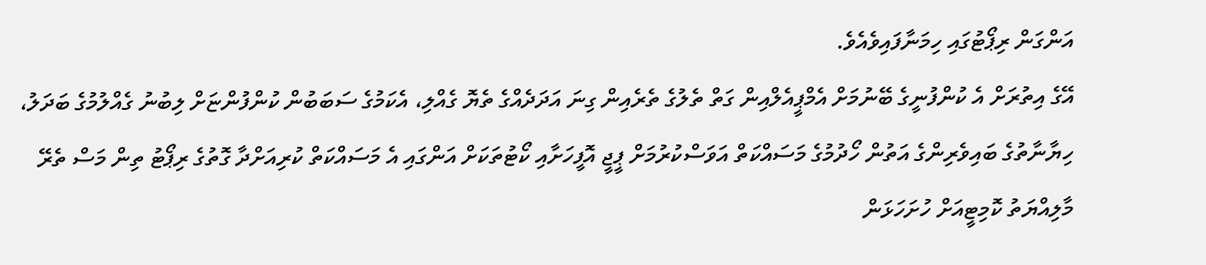އަންގަން ރިޕޯޓުގައި ހިމަނާފައިވެއެވެ.
އޭގެ އިތުރަށް އެ ކުންފުނީގެ ބޭނުމަށް އެމްޕީއެލްއިން ގަތް ތެލުގެ ތެރެއިން ގިނަ އަދަދެއްގެ ތެޔޮ ގެއްލި، އެކަމުގެ ސަބަބުން ކުންފުންޏަށް ލިބުނު ގެއްލުމުގެ ބަދަލު، ހިޔާނާތުގެ ބައިވެރިންގެ އަތުން ހޯދުމުގެ މަސައްކަތް އަވަސްކުރުމަށް ޕީޖީ އޮފީހަށާއި ކޯޓުތަކަށް އަންގައި އެ މަސައްކަތް ކުރިއަށްދާ ގޮތުގެ ރިޕޯޓު ތިން މަސް ތެރޭ މާލިއްޔަތު ކޮމިޓީއަށް ހުށަހަޅަން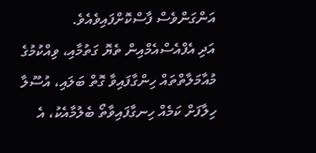އަންގަންވެސް ފާސްކޮށްފައިވެއެވެ.
އަދި އެފްއެސްއެމްއިން ތެޔޮ ގަތުމާއި، ވިއްކުމުގެ މުއާމަލާތްތައް ހިންގާފައިވާ ގޮތް ބަލައި، އުސޫލާ ހިލާފަށް ކަމެއް ހިނގާފައިވާތޯ ބެލުމާއެކު، އެ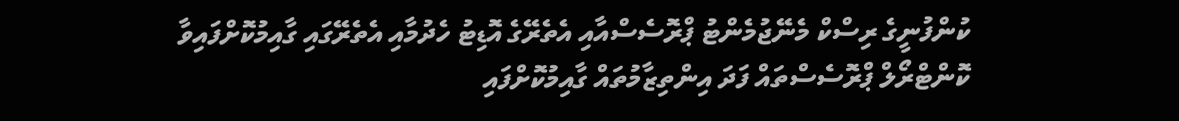ކުންފުނީގެ ރިސްކް މެނޭޖުމެންޓު ޕްރޮސެސްއާއި އެތެރޭގެ އޮޑިޓު ހެދުމާއި އެތެރޭގައި ގާއިމުކޮށްފައިވާ ކޮންޓްރޯލް ޕްރޮސެސްތައް ފަދަ އިންތިޒާމުތައް ގާއިމުކޮށްފައި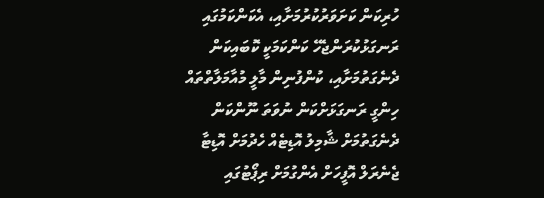ހުރިކަން ކަށަވަރުކުރުމަށާއި، އެކަންކަމުގައި ރަނގަޅުކުރަންޖެހޭ ކަންކަމަކީ ކޮބައިކަން ދެނެގަތުމަށާއި، ކުންފުނިން މާލީ މުއާމަލާތްތައް ހިންގީ ރަނގަޅަށްކަން ނުވަތަ ނޫންކަން ދެނެގަތުމަށް ޝާމިލު އޮޑިޓެއް ހެދުމަށް އޮޑިޓާ ޖެނެރަލް އޮފީހަށް އެންގުމަށް ރިޕޯޓުގައި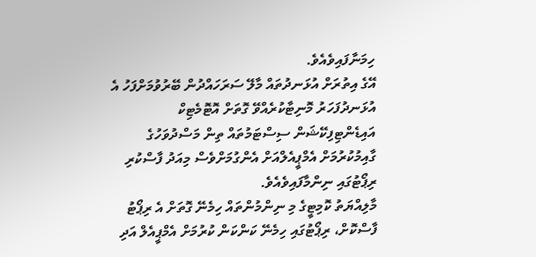ހިމަނާފައިވެއެވެ.
އޭގެ އިތުރަށް އުޅަނދުތައް މާލޭ ސަރަހައްދުން ބޭރުވުމަށްފަހު އެ އުޅަނދުފަހަރު މޮނިޓާކުރެއްވޭ ގޮތަށް އޮޓޮމެޓިކް އައިޑެންޓިފިކޭޝަން ސިސްޓަމުތައް ތިން މަސްދުވަހުގެ ގާއިމުކުރުމަށް އެމްޕީއެލްއަށް އެންގުމަށްވެސް މިއަދު ފާސްކުރި ރިޕޯޓުގައި ނިންމާފައިވެއެވެ.
މާލިއްޔަތު ކޮމިޓީގެ މި ނިންމުންތައް ހިމެނޭ ގޮތަށް އެ ރިޕޯޓު ފާސްކޮށް، ރިޕޯޓުގައި ހިމެނޭ ކަންކަން ކުރުމަށް އެމްޕީއެލް އަދި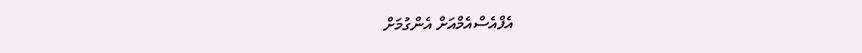އެފްއެސްއެމްއަށް އެންގުމަށް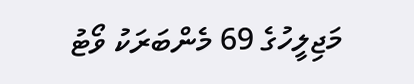މަޖިލީހުގެ 69 މެންބަރަކު ވޯޓު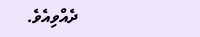ދެއްވިއެވެ.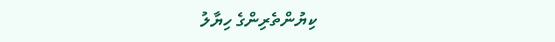ކިޔުންތެރިންގެ ހިޔާލު